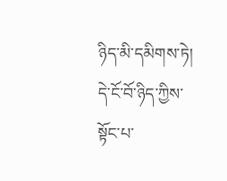ཉིད་མི་དམིགས་ཏེ། དེ་ངོ་བོ་ཉིད་ཀྱིས་སྟོང་པ་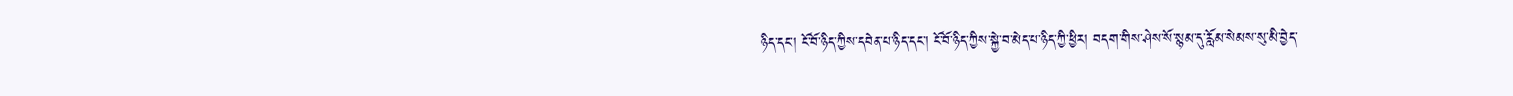ཉིད་དང་། ངོ་བོ་ཉིད་ཀྱིས་དབེན་པ་ཉིད་དང་། ངོ་བོ་ཉིད་ཀྱིས་སྐྱེ་བ་མེད་པ་ཉིད་ཀྱི་ཕྱིར། བདག་གིས་ཤེས་སོ་སྙམ་དུ་རློམ་སེམས་སུ་མི་བྱེད་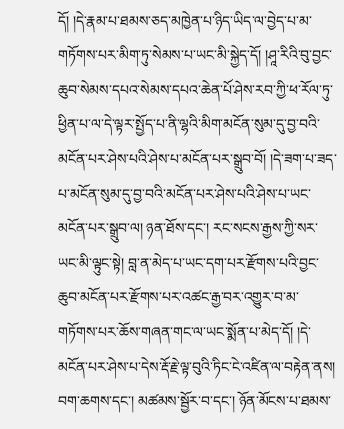དོ། །དེ་རྣམ་པ་ཐམས་ཅད་མཁྱེན་པ་ཉིད་ཡིད་ལ་བྱེད་པ་མ་གཏོགས་པར་མིག་ཏུ་སེམས་པ་ཡང་མི་སྐྱེད་དོ། །ཤཱ་རིའི་བུ་བྱང་ཆུབ་སེམས་དཔའ་སེམས་དཔའ་ཆེན་པོ་ཤེས་རབ་ཀྱི་ཕ་རོལ་ཏུ་ཕྱིན་པ་ལ་དེ་ལྟར་སྤྱོད་པ་ནི་ལྷའི་མིག་མངོན་སུམ་དུ་བྱ་བའི་མངོན་པར་ཤེས་པའི་ཤེས་པ་མངོན་པར་སྒྲུབ་བོ། །དེ་ཟག་པ་ཟད་པ་མངོན་སུམ་དུ་བྱ་བའི་མངོན་པར་ཤེས་པའི་ཤེས་པ་ཡང་མངོན་པར་སྒྲུབ་ལ། ཉན་ཐོས་དང་། རང་སངས་རྒྱས་ཀྱི་སར་ཡང་མི་ལྟུང་སྟེ། བླ་ན་མེད་པ་ཡང་དག་པར་རྫོགས་པའི་བྱང་ཆུབ་མངོན་པར་རྫོགས་པར་འཚང་རྒྱ་བར་འགྱུར་བ་མ་གཏོགས་པར་ཆོས་གཞན་གང་ལ་ཡང་སྨོན་པ་མེད་དོ། །དེ་མངོན་པར་ཤེས་པ་དེས་རྡོ་རྗེ་ལྟ་བུའི་ཏིང་ངེ་འཛིན་ལ་བརྟེན་ནས། བག་ཆགས་དང་། མཚམས་སྦྱོར་བ་དང་། ཉོན་མོངས་པ་ཐམས་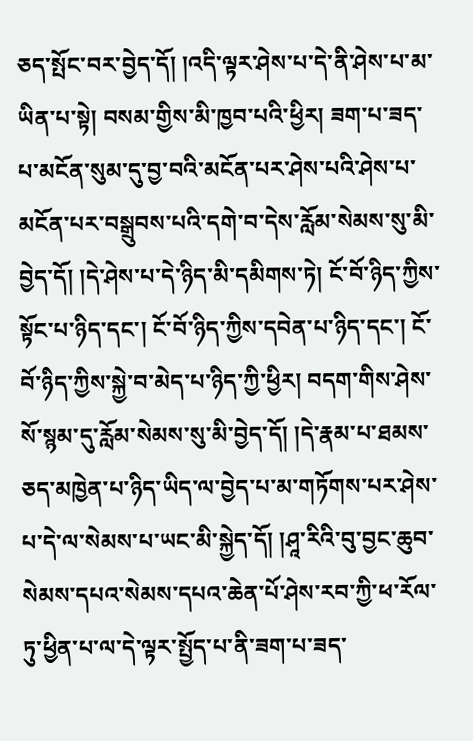ཅད་སྤོང་བར་བྱེད་དོ། །འདི་ལྟར་ཤེས་པ་དེ་ནི་ཤེས་པ་མ་ཡིན་པ་སྟེ། བསམ་གྱིས་མི་ཁྱབ་པའི་ཕྱིར། ཟག་པ་ཟད་པ་མངོན་སུམ་དུ་བྱ་བའི་མངོན་པར་ཤེས་པའི་ཤེས་པ་མངོན་པར་བསྒྲུབས་པའི་དགེ་བ་དེས་རློམ་སེམས་སུ་མི་བྱེད་དོ། །དེ་ཤེས་པ་དེ་ཉིད་མི་དམིགས་ཏེ། ངོ་བོ་ཉིད་ཀྱིས་སྟོང་པ་ཉིད་དང་། ངོ་བོ་ཉིད་ཀྱིས་དབེན་པ་ཉིད་དང་། ངོ་བོ་ཉིད་ཀྱིས་སྐྱེ་བ་མེད་པ་ཉིད་ཀྱི་ཕྱིར། བདག་གིས་ཤེས་སོ་སྙམ་དུ་རློམ་སེམས་སུ་མི་བྱེད་དོ། །དེ་རྣམ་པ་ཐམས་ཅད་མཁྱེན་པ་ཉིད་ཡིད་ལ་བྱེད་པ་མ་གཏོགས་པར་ཤེས་པ་དེ་ལ་སེམས་པ་ཡང་མི་སྐྱེད་དོ། །ཤཱ་རིའི་བུ་བྱང་ཆུབ་སེམས་དཔའ་སེམས་དཔའ་ཆེན་པོ་ཤེས་རབ་ཀྱི་ཕ་རོལ་ཏུ་ཕྱིན་པ་ལ་དེ་ལྟར་སྤྱོད་པ་ནི་ཟག་པ་ཟད་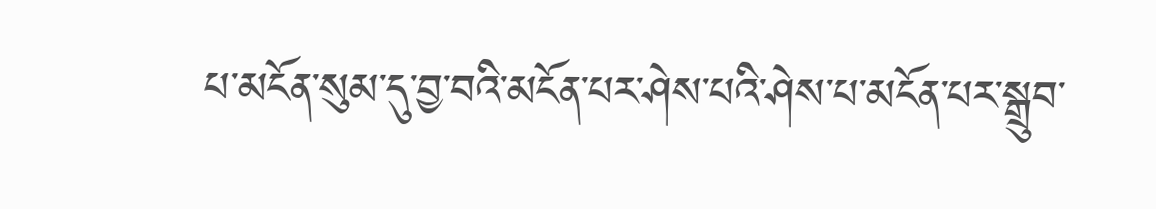པ་མངོན་སུམ་དུ་བྱ་བའི་མངོན་པར་ཤེས་པའི་ཤེས་པ་མངོན་པར་སྒྲུབ་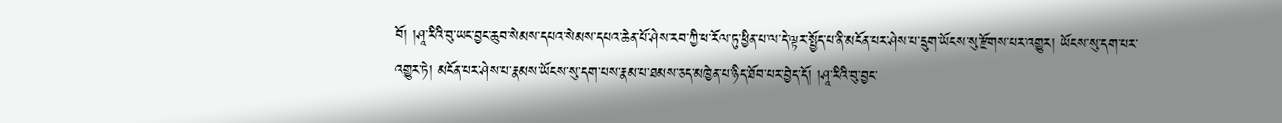བོ། །ཤཱ་རིའི་བུ་ཡང་བྱང་ཆུབ་སེམས་དཔའ་སེམས་དཔའ་ཆེན་པོ་ཤེས་རབ་ཀྱི་ཕ་རོལ་ཏུ་ཕྱིན་པ་ལ་དེ་ལྟར་སྤྱོད་པ་ནི་མངོན་པར་ཤེས་པ་དྲུག་ཡོངས་སུ་རྫོགས་པར་འགྱུར། ཡོངས་སུ་དག་པར་འགྱུར་ཏེ། མངོན་པར་ཤེས་པ་རྣམས་ཡོངས་སུ་དག་པས་རྣམ་པ་ཐམས་ཅད་མཁྱེན་པ་ཉིད་ཐོབ་པར་བྱེད་དོ། །ཤཱ་རིའི་བུ་བྱང་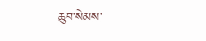ཆུབ་སེམས་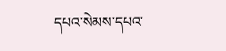དཔའ་སེམས་དཔའ་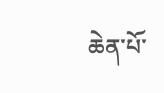ཆེན་པོ་